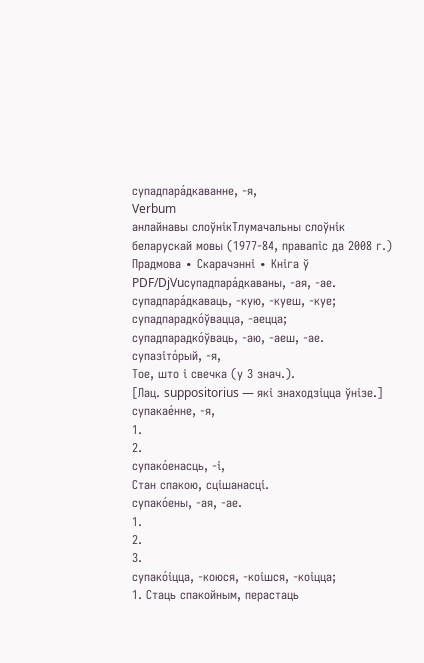супадпара́дкаванне, ‑я,
Verbum
анлайнавы слоўнікТлумачальны слоўнік беларускай мовы (1977-84, правапіс да 2008 г.)
Прадмова ∙ Скарачэнні ∙ Кніга ў PDF/DjVuсупадпара́дкаваны, ‑ая, ‑ае.
супадпара́дкаваць, ‑кую, ‑куеш, ‑куе;
супадпарадко́ўвацца, ‑аецца;
супадпарадко́ўваць, ‑аю, ‑аеш, ‑ае.
супазіто́рый, ‑я,
Тое, што і свечка (у 3 знач.).
[Лац. suppositorius — які знаходзіцца ўнізе.]
супакае́нне, ‑я,
1.
2.
супако́енасць, ‑і,
Стан спакою, сцішанасці.
супако́ены, ‑ая, ‑ае.
1.
2.
3.
супако́іцца, ‑коюся, ‑коішся, ‑коіцца;
1. Стаць спакойным, перастаць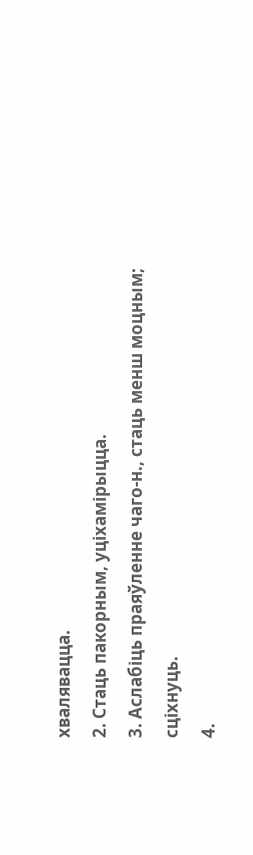хвалявацца.
2. Стаць пакорным, уціхамірыцца.
3. Аслабіць праяўленне чаго‑н., стаць менш моцным; сціхнуць.
4.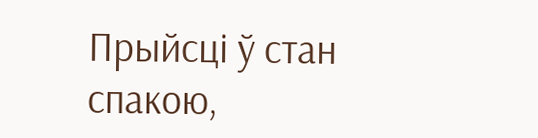Прыйсці ў стан спакою,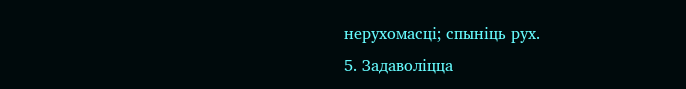нерухомасці; спыніць рух.
5. Задаволіцца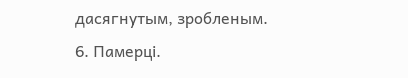дасягнутым, зробленым.
6. Памерці.